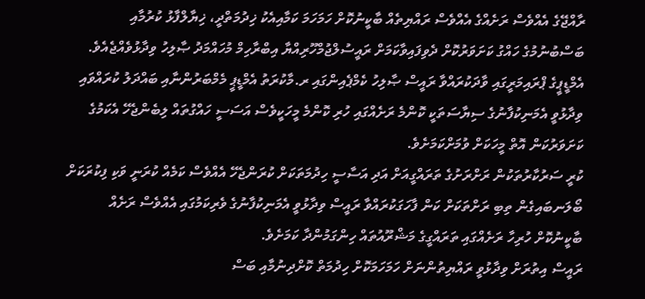ރާއްޖޭގެ އެއްވެސް ރަށެއްގެ އެއްވެސް ރައްޔިތެއް ބާކީނުކޮށް ހަމަހަމަ ކަމާއިއެކު ޚިދުމަތްދީ، ޚިޔާލްފާޅު ކުރުމާއި ބަސްބުނުމުގެ ހައްގު ކަށަވަރުކޮށް ދެވިފައިވާކަމަށް ރައީސުލްޖުމްހޫރިއްޔާ އިބްރާހިމް މުހައްމަދު ޞާލިހު ވިދާޅުވެއްޖެއެވެ.
އެމްޑީޕީގެ ޕްރައިމަރީގައި ވާދަކުރައްވާ ރައީސް ޞާލިހު ކެމްޕެއިންގައި ރ.މާކުރަތު އެމްޑީޕީ މެމްބަރުންނާއި ބައްދަލު ކުރައްވައި ވިދާޅުވީ އެމަނިކުފާނުގެ ސިޔާސަތަކީ ކޮންމެ ރަށެއްގައި ހުރި ކޮންމެ މީހަކީވެސް އަސަސީ ހައްގުތައް ލިބެންޖެހޭ އެކަމުގެ ކަށަވަރުކަން އޮތް މީހަކަށް ވުމަށްކަމަށެވެ.
ކުރީ ސަރުކާރުތަކުން ރަށްރަށުގެ ތަރައްގީއަށް އަދި އަސާސީ ހިދުމަތަކަށް ކުރަންޖެހޭ އެއްވެސް ކަމެއް ކުރަނީ ވަކި ފިކުރަކަށް ބޯލަނބައިގެން ތިބި ރަށްތަކަށް ކަން ފާހަގަކުރައްވާ ރައީސް ވިދާޅުވީ އެމަނިކުފާނުގެ ވެރިކަމުގައި އެއްވެސް ރަށެއް ބާކީނުކޮށް ހުރިހާ ރަށެއްގައި ތަރައްގީގެ މަޝްރޫއުތައް ހިންގަމުންދާ ކަމަށެވެ.
ރައީސް އިތުރަށް ވިދާޅުވީ ރައްޔިތުންނަށް ހަމަހަމަކޮށް ހިދުމަތް ކޮށްދިނުމާއި ބަސް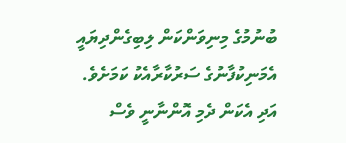ބުނުމުގެ މިނިވަންކަން ލިބިގެންދިޔައީ އެމަނިކުފާނުގެ ސަރުކާރާއެކު ކަމަށެވެ. އަދި އެކަން ދެމި އޮންނާނީ ވެސް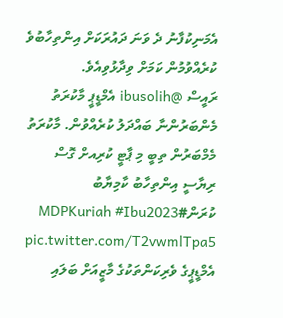އެމަނިކުފާނު ދެ ވަނަ ދައުރަކަށް އިންތިހާބުވެ ކުރެއްވުމުން ކަމަށް ވިދާޅުވިއެވެ.
ރައީސް @ibusolih އެމްޑީޕީ މާކުރަތު މެންބަރުންނާ ބައްދަލު ކުރެއްވުން. މާކުރަތު މެމްބަރުން ތިބީ މި ޕާޓީ ކުރިއށް ގޮސް ރިޔާސީ އިންތިހާބު ކާމިޔާބު ކުރަން#MDPKuriah #Ibu2023 pic.twitter.com/T2vwmlTpa5
އެމްޑީޕީގެ ވެރިކަންތަކުގެ މާޒީއަށް ބަލައި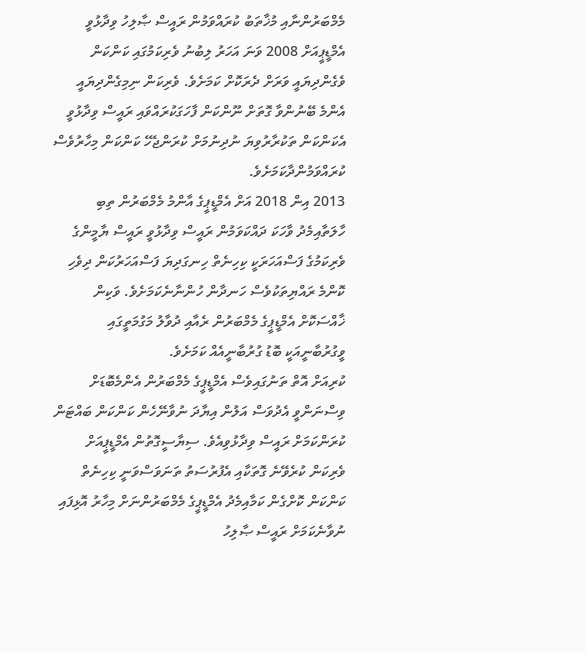މެމްބަރުންނާއި މުޚާތަބު ކުރައްވަމުން ރައީސް ޞާލިހު ވިދާޅުވީ އެމްޑީޕީއަށް 2008 ވަނަ އަހަރު ލިބުނު ވެރިކަމުގައި ކަންކަން ވެގެންދިޔައީ ވަރަށް ދެރަކޮށް ކަމަށެވެ. ވެރިކަން ނިމިގެންދިޔައީ އެންމެ ބޭނުންވާ ގޮތަށް ނޫންކަން ފާހަގަކުރައްވައި ރައީސް ވިދާޅުވީ އެކަންކަން ތަކުރާރުވިޔަ ނުދިނުމަށް ކުރަންޖެހޭ ކަންކަން މިހާރުވެސް ކުރައްވަމުންދާކަމަށެވެ.
2013 އިން 2018 އަށް އެމްޑީޕީގެ އާންމު މެމްބަރުން ތިބި ހާލަތާއިމެދު ވާހަކަ ދައްކަވަމުން ރައީސް ވިދާޅުވީ ރައީސް ޔާމީންގެ ވެރިކަމުގެ ފަސްއަހަރަކީ ކިހިނެތް ހިނގަދިޔަ ފަސްއަހަރުކަން ދިވެހި ކޮންމެ ރައްޔިތަކުވެސް ހަނދާން ހުންނާނެކަމަށެވެ. ވަކިން ޚާއްސަކޮށް އެމްޑީޕީގެ މެމްބަރުން ރެއާއި ދުވާލު މަގުމަތީގައި ވީގުރުބާނީއަކީ ބޮޑު ގުރުބާނީއެއް ކަމަށެވެ.
ކުރިއަށް އޮތް ތަނުގައިވެސް އެމްޑީޕީގެ މެމްބަރުން އެންމެބޮޑަށް ވިސްނަންވީ އެދުވަސް އަލުން އިޔާދަ ނުވާނޭހެން ކަންކަން ބައްޓަން ކުރަންކަމަށް ރައީސް ވިދާޅުވިއެވެ. ސިޔާސީގޮތުން އެމްޑީޕީއަށް ވެރިކަން ކުރެވޭނެ ގޮތަކާއި އެފުރުސަތު ތަނަވަސްވަނީ ކިހިނެތް ކަންކަން ކޮށްގެން ކަމާއިމެދު އެމްޑީޕީގެ މެމްބަރުންނަށް މިހާރު އޮޅިފައި ނުވާނެކަމަށް ރައީސް ޞާލިހު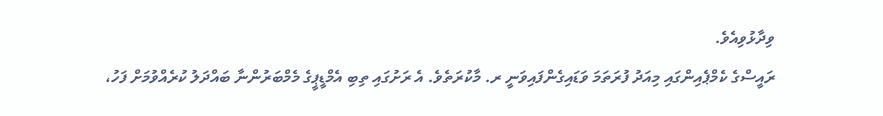ވިދާޅުވިއެވެ.
ރައީސްގެ ކެމްޕެއިންގައި މިއަދު ފުރަތަމަ ވަޑައިގެންފައިވަނީ ރ. މާކުރަތެވެ. އެ ރަށުގައި ތިބި އެމްޑީޕީގެ މެމްބަރުންނާ ބައްދަލު ކުރެއްވުމަށް ފަހު،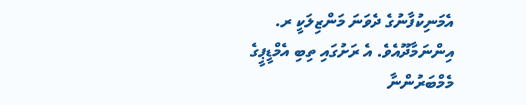އެމަނިކުފާނުގެ ދެވަނަ މަންޒިލަކީ ރ. އިންނަމާދޫއެވެ. އެ ރަށުގައި ތިބި އެމްޑީޕީގެ މެމްބަރުންނާ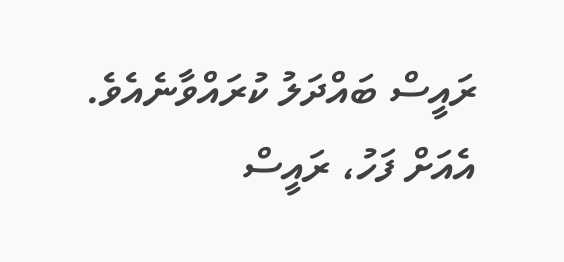ރައީސް ބައްދަލު ކުރައްވާނެއެވެ. އެއަށް ފަހު، ރައީސް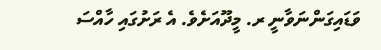ވަޑައިގަންނަވާނީ ރ. މީދޫއަށެވެ. އެ ރަށުގައި ހާއްސަ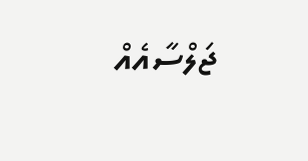ޖަލްސާއެއް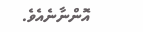އޮންނާނެއެވެ.